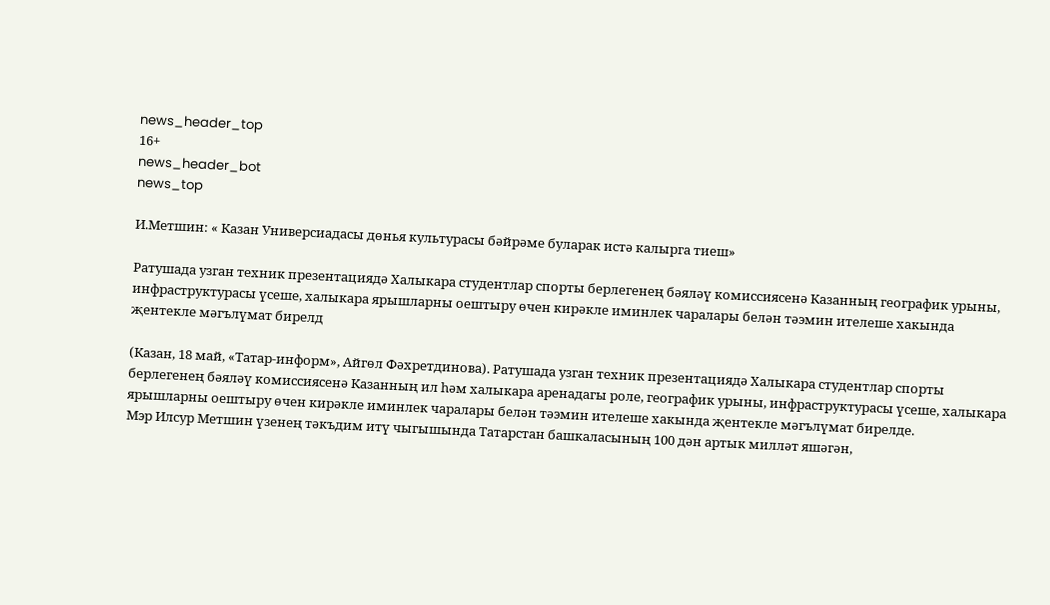news_header_top
16+
news_header_bot
news_top

И.Метшин: « Казан Универсиадасы дөнья культурасы бәйрәме буларак истә калырга тиеш»

Ратушада узган техник презентациядә Халыкара студентлар спорты берлегенең бәяләү комиссиясенә Казанның географик урыны, инфраструктурасы үсеше, халыкара ярышларны оештыру өчен кирәкле иминлек чаралары белән тәэмин ителеше хакында җентекле мәгълүмат бирелд

(Казан, 18 май, «Татар-информ», Айгөл Фәхретдинова). Ратушада узган техник презентациядә Халыкара студентлар спорты берлегенең бәяләү комиссиясенә Казанның ил һәм халыкара аренадагы роле, географик урыны, инфраструктурасы үсеше, халыкара ярышларны оештыру өчен кирәкле иминлек чаралары белән тәэмин ителеше хакында җентекле мәгълүмат бирелде.
Мэр Илсур Метшин үзенең тәкъдим итү чыгышында Татарстан башкаласының 100 дән артык милләт яшәгән,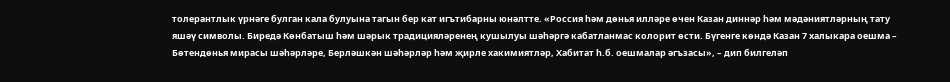толерантлык үрнәге булган кала булуына тагын бер кат игътибарны юнәлтте. «Россия һәм дөнья илләре өчен Казан диннәр һәм мәдәниятләрның тату яшәү символы. Биредә Көнбатыш һәм шәрык традицияләренең кушылуы шәһәргә кабатланмас колорит өсти. Бүгенге көндә Казан 7 халыкара оешма – Бөтендөнья мирасы шәһәрләре, Берләшкән шәһәрләр һәм җирле хакимиятләр, Хабитат һ.б. оешмалар әгъзасы», – дип билгеләп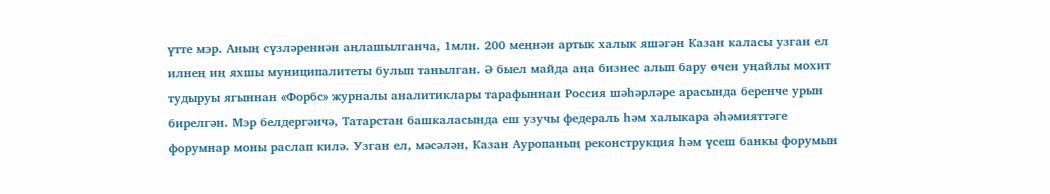үтте мэр. Аның сүзләреннән аңлашылганча, 1млн. 200 меңнән артык халык яшәгән Казан каласы узган ел илнең иң яхшы муниципалитеты булып танылган. Ә быел майда аңа бизнес алып бару өчен уңайлы мохит тудыруы ягыннан «Форбс» журналы аналитиклары тарафыннан Россия шәһәрләре арасында беренче урын бирелгән. Мэр белдергәнчә, Татарстан башкаласында еш узучы федераль һәм халыкара әһәмияттәге форумнар моны раслап килә. Узган ел, мәсәлән, Казан Ауропаның реконструкция һәм үсеш банкы форумын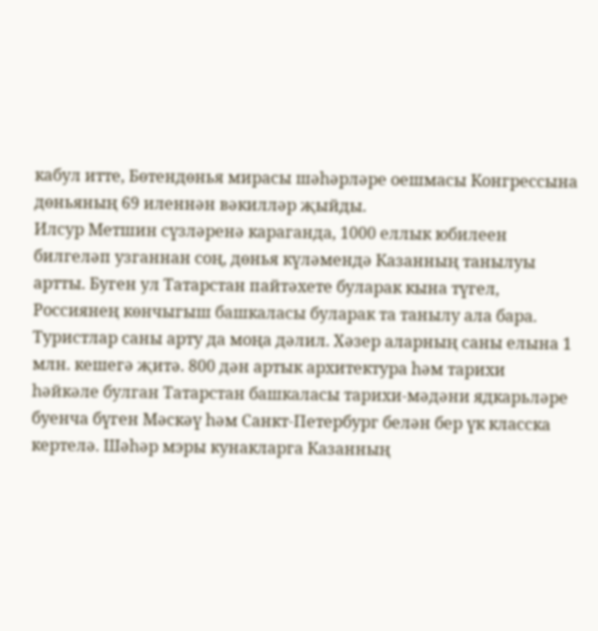кабул итте, Бөтендөнья мирасы шәһәрләре оешмасы Конгрессына дөньяның 69 иленнән вәкилләр җыйды.
Илсур Метшин сүзләренә караганда, 1000 еллык юбилеен билгеләп узганнан соң, дөнья күләмендә Казанның танылуы артты. Буген ул Татарстан пайтәхете буларак кына түгел, Россиянең көнчыгыш башкаласы буларак та танылу ала бара. Туристлар саны арту да моңа дәлил. Хәзер аларның саны елына 1 млн. кешегә җитә. 800 дән артык архитектура һәм тарихи һәйкәле булган Татарстан башкаласы тарихи-мәдәни ядкарьләре буенча бүген Мәскәү һәм Санкт-Петербург белән бер үк класска кертелә. Шәһәр мэры кунакларга Казанның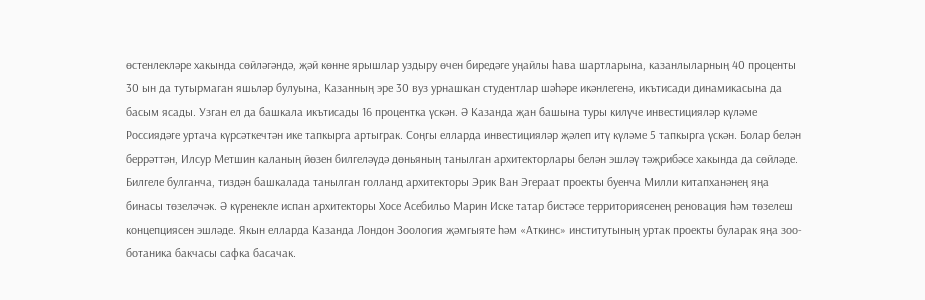өстенлекләре хакында сөйләгәндә, җәй көнне ярышлар уздыру өчен биредәге уңайлы һава шартларына, казанлыларның 40 проценты 30 ын да тутырмаган яшьләр булуына, Казанның эре 30 вуз урнашкан студентлар шәһәре икәнлегенә, икътисади динамикасына да басым ясады. Узган ел да башкала икътисады 16 процентка үскән. Ә Казанда җан башына туры килүче инвестицияләр күләме Россиядәге уртача күрсәткечтән ике тапкырга артыграк. Соңгы елларда инвестицияләр җәлеп итү күләме 5 тапкырга үскән. Болар белән беррәттән, Илсур Метшин каланың йөзен билгеләүдә дөньяның танылган архитекторлары белән эшләү тәҗрибәсе хакында да сөйләде. Билгеле булганча, тиздән башкалада танылган голланд архитекторы Эрик Ван Эгераат проекты буенча Милли китапханәнең яңа бинасы төзеләчәк. Ә күренекле испан архитекторы Хосе Асебильо Марин Иске татар бистәсе территориясенең реновация һәм төзелеш концепциясен эшләде. Якын елларда Казанда Лондон Зоология җәмгыяте һәм «Аткинс» институтының уртак проекты буларак яңа зоо-ботаника бакчасы сафка басачак.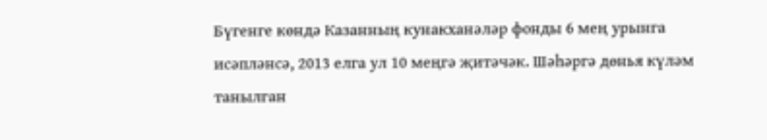Бүгенге көндә Казанның кунакханәләр фонды 6 мең урынга исәпләнсә, 2013 елга ул 10 меңгә җитәчәк. Шәһәргә дөнья күләм танылган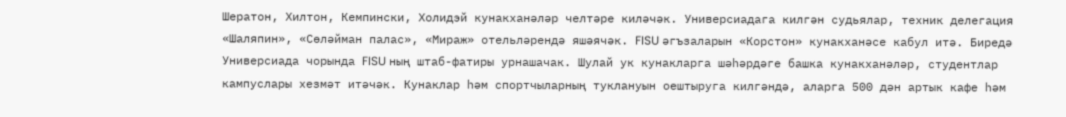Шератон, Хилтон, Кемпински, Холидэй кунакханәләр челтәре киләчәк. Универсиадага килгән судьялар, техник делегация «Шаляпин», «Сөләйман палас», «Мираж» отельләрендә яшәячәк. FISU әгъзаларын «Корстон» кунакханәсе кабул итә. Биредә Универсиада чорында FISU ның штаб-фатиры урнашачак. Шулай ук кунакларга шәһәрдәге башка кунакханәләр, студентлар кампуслары хезмәт итәчәк. Кунаклар һәм спортчыларның туклануын оештыруга килгәндә, аларга 500 дән артык кафе һәм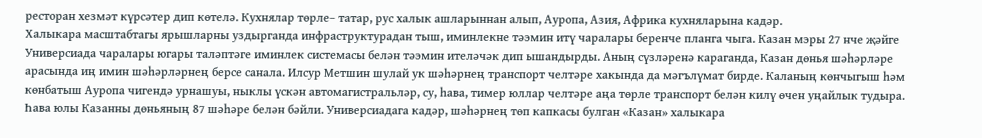ресторан хезмәт күрсәтер дип көтелә. Кухнялар төрле– татар, рус халык ашларыннан алып, Ауропа, Азия, Африка кухняларына кадәр.
Халыкара масштабтагы ярышларны уздырганда инфраструктурадан тыш, иминлекне тәэмин итү чаралары беренче планга чыга. Казан мэры 27 нче җәйге Универсиада чаралары югары таләптәге иминлек системасы белән тәэмин ителәчәк дип ышандырды. Аның сүзләренә караганда, Казан дөнья шәһәрләре арасында иң имин шәһәрләрнең берсе санала. Илсур Метшин шулай ук шәһәрнең транспорт челтәре хакында да мәгълүмат бирде. Каланың көнчыгыш һәм көнбатыш Ауропа чигендә урнашуы, ныклы үскән автомагистральләр, су, һава, тимер юллар челтәре аңа төрле транспорт белән килү өчен уңайлык тудыра. Һава юлы Казанны дөньяның 87 шәһәре белән бәйли. Универсиадага кадәр, шәһәрнең төп капкасы булган «Казан» халыкара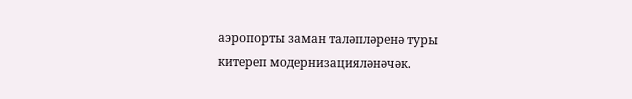аэропорты заман таләпләренә туры китереп модернизацияләнәчәк.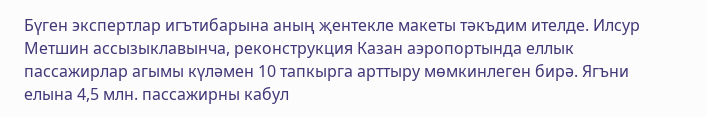Бүген экспертлар игътибарына аның җентекле макеты тәкъдим ителде. Илсур Метшин ассызыклавынча, реконструкция Казан аэропортында еллык пассажирлар агымы күләмен 10 тапкырга арттыру мөмкинлеген бирә. Ягъни елына 4,5 млн. пассажирны кабул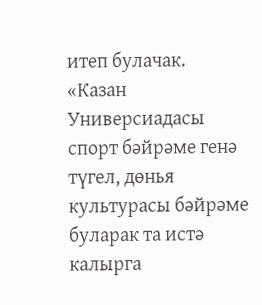итеп булачак.
«Казан Универсиадасы спорт бәйрәме генә түгел, дөнья культурасы бәйрәме буларак та истә калырга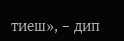тиеш», – дип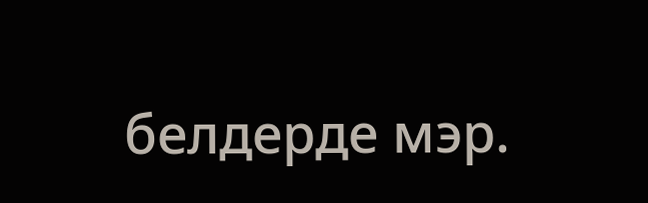белдерде мэр.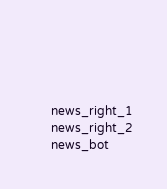news_right_1
news_right_2
news_bot